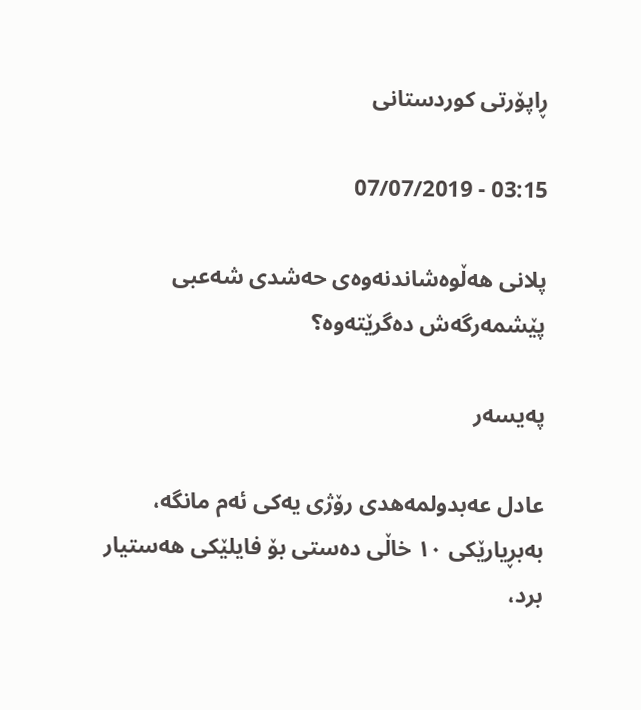ڕاپۆرتی کوردستانی

03:15 - 07/07/2019

پلانى هه‌ڵوه‌شاندنه‌وه‌ى حه‌شدى شه‌عبى پێشمه‌رگه‌ش ده‌گرێته‌وه‌؟‌

پەیسەر

عادل عه‌بدولمه‌هدى رۆژى یه‌كى ئه‌م مانگه‌، به‌بڕیارێكى ١٠ خاڵى ده‌ستى بۆ فایلێكى هه‌ستیار برد،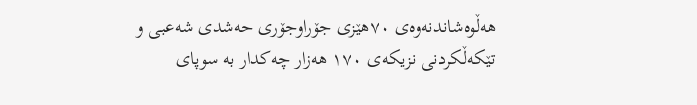هه‌ڵوه‌شاندنه‌وه‌ى ٧٠هێزى جۆراوجۆرى حه‌شدى شه‌عبى و تێكه‌ڵكردنى نزیكه‌ى ١٧٠ هه‌زار چه‌كدار به‌ سوپاى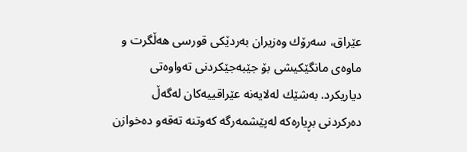عێراق، سه‌رۆك وه‌زیران به‌ردێكى قورسى هه‌ڵگرت و ماوەی مانگێكیشى بۆ جێبه‌جێكردنى ته‌واوه‌تى دیاریكرد. به‌شێك له‌لایه‌نه‌ عێراقییه‌كان له‌گه‌ڵ ده‌ركردنى بڕیاره‌كه‌ له‌پێشمه‌رگه‌ كه‌وتنه‌ ته‌قه‌و ده‌خوازن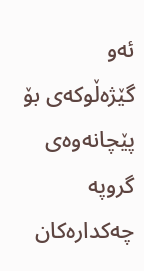ئه‌و گێژه‌ڵوكه‌ى بۆ پێچانه‌وه‌ى گروپه‌ چه‌كداره‌كان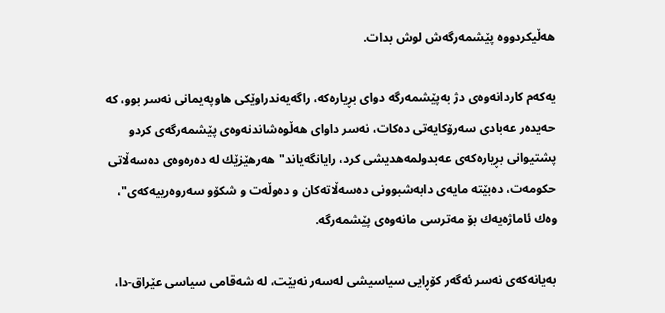هه‌ڵیكردووه‌ پێشمه‌رگه‌ش لوش بدات.

یه‌كه‌م كاردانه‌وه‌ى دژ به‌پێشمه‌رگه‌ دواى بڕیاره‌كه‌، راگه‌یه‌ندراوێكى هاوپه‌یمانى نه‌سر بوو، كه‌ حه‌یده‌ر عه‌بادى سه‌رۆكایه‌تى ده‌كات، نه‌سر داواى هه‌ڵوه‌شاندنه‌وه‌ى پێشمه‌رگه‌ى كردو پشتیوانى بڕیاره‌كه‌ى عه‌بدولمه‌هدیشى كرد، رایانگەیاند"هه‌رهێزێك له‌ ده‌ره‌وه‌ى ده‌سه‌ڵاتى حكومه‌ت، ده‌بێته‌ مایه‌ى دابه‌شبوونى ده‌سه‌ڵاته‌كان و ده‌وڵه‌ت و شكۆو سه‌روه‌رییه‌كه‌ى"، وه‌ك ئاماژه‌یه‌ك بۆ مه‌ترسى مانه‌وه‌ى پێشمه‌رگه‌.

به‌یانه‌كه‌ى نه‌سر ئه‌گه‌ر كۆڕایى سیاسیشى له‌سه‌ر نه‌بێت، له‌ شه‌قامى سیاسى عێراق-دا،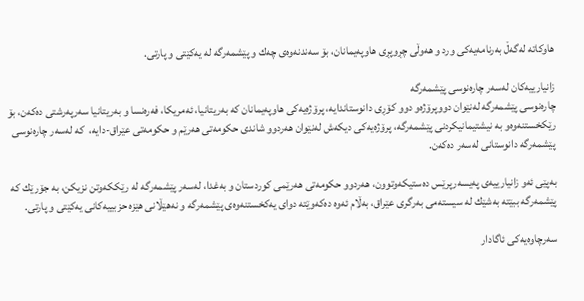هاوكاته‌ له‌گه‌ڵ به‌رنامه‌یه‌كى ورد و هه‌وڵى چڕوپڕى هاوپه‌یمانان، بۆ سه‌ندنه‌وه‌ى چه‌ك و پێشمه‌رگه‌ له‌ یه‌كێتى و پارتى.

زانیارییه‌كان له‌سه‌ر چاره‌نوسى پێشمه‌رگه‌
چاره‌نوسى پێشمه‌رگه‌ له‌نێوان دووپرۆژه‌و دوو كۆڕى دانوستاندایه‌، پرۆژه‌یه‌كى هاوپه‌یمانان كه‌ به‌ریتانیا، ئه‌مریكا، فه‌ره‌نسا و به‌ریتانیا سه‌رپه‌رشتى ده‌كه‌ن، بۆ رێكخستنه‌وه‌و به‌ نیشتیمانیكردنى پێشمه‌رگه‌، پرۆژه‌یه‌كى دیكه‌ش له‌نێوان هه‌ردوو شاندى حكومه‌تى هه‌رێم و حكومه‌تى عێراق-دایه‌،  كه‌ له‌سه‌ر چاره‌نوسى پێشمه‌رگه‌ دانوستانى له‌سه‌ر ده‌كه‌ن.

به‌پێى ئه‌و زانیارییه‌ى په‌یسه‌رپرێس ده‌ستیكه‌وتوون، هه‌ردوو حكومه‌تى هه‌رێمى كوردستان و به‌غدا، له‌سه‌ر پێشمه‌رگه‌ له‌ رێككه‌وتن نزیكن، به‌ جۆرێك كه‌ پێشمه‌رگه‌ ببێته‌ به‌شێك له‌ سیسته‌مى به‌رگرى عێراق، به‌ڵام ئه‌وه‌ ده‌كه‌وێته‌ دواى یه‌كخستنه‌وه‌ى پێشمه‌رگه‌ و نه‌هێڵانى هێزه‌ حزبییه‌كانى یه‌كێتى و پارتى.

سەرچاوەیه‌كى ئاگادار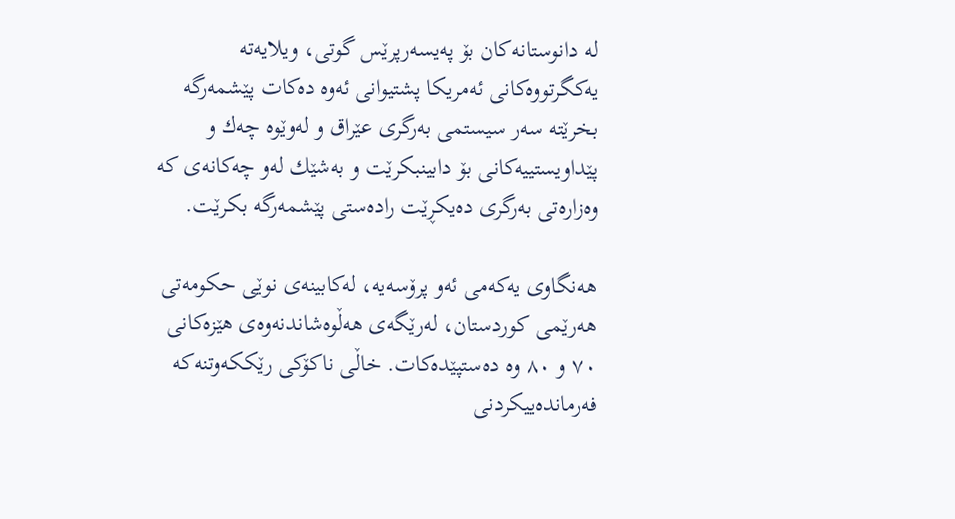له‌ دانوستانه‌كان بۆ پەیسەرپرێس گوتى، ویلایەتە یەكگرتووەكانی ئەمریكا پشتیوانی ئەوە دەكات پێشمەرگە بخرێتە سەر سیستمی بەرگری عێراق و لەوێوە چەك و پێداویستییەكانی بۆ دابینبكرێت و بەشێك لەو چەكانەی كە وەزارەتی بەرگری دەیكڕێت رادەستی پێشمەرگە بكرێت.

هەنگاوی یەكەمی ئەو پرۆسەیە، لەكابینەی نوێى حكومه‌تى هه‌رێمى كوردستان، لەرێگەی هەڵوەشاندنەوەی هێزەكانی ٧٠ و ٨٠ وە دەستپێدەكات. خاڵى ناكۆكى رێككه‌وتنه‌كه‌ فه‌رمانده‌ییكردنى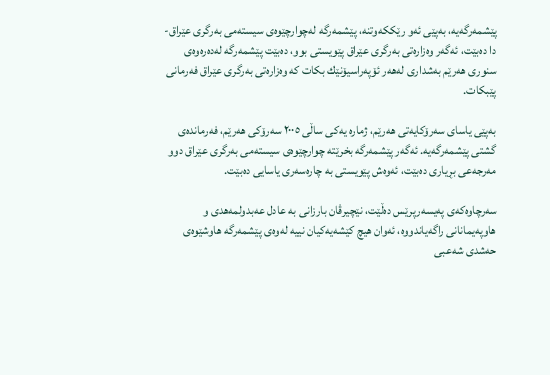پێشمه‌رگه‌یه‌، به‌پێى ئه‌و رێككه‌وتنه‌، پێشمه‌رگه‌ له‌چوارچێوه‌ى سیسته‌مى به‌رگرى عێراق-دا ده‌بێت، ئەگەر وەزارەتی بەرگری عێراق پێویستی بوو، دەبێت پێشمەرگە لەدەرەوەی سنوری هەرێم بەشداری لەهەر ئۆپەراسیۆنێك بكات كە وەزارەتی بەرگری عێراق فەرمانی پێبكات.

به‌پێى یاساى سه‌رۆكایه‌تى هه‌رێم، ژماره‌ یه‌كى ساڵى ٢٠٠٥ سه‌رۆكى هه‌رێم، فه‌رمانده‌ى گشتى پێشمه‌رگه‌یه‌. ئه‌گه‌ر پێشمه‌رگه‌ بخرێته‌ چوارچێوه‌ى سیسته‌مى به‌رگرى عێراق دوو مه‌رجه‌عى بڕیارى ده‌بێت، ئه‌وه‌ش پێویستى به‌ چاره‌سه‌رى یاسایى ده‌بێت.

سەرچاوەكەی پەیسەرپرێس دەڵێت، نێچیرڤان بارزانی بە عادل عەبدولمەهدی و هاوپەیمانانی راگەیاندووە، ئەوان هیچ كێشەیەكیان نییە لەوەی پێشمەرگە هاوشێوەی حەشدی شه‌عبى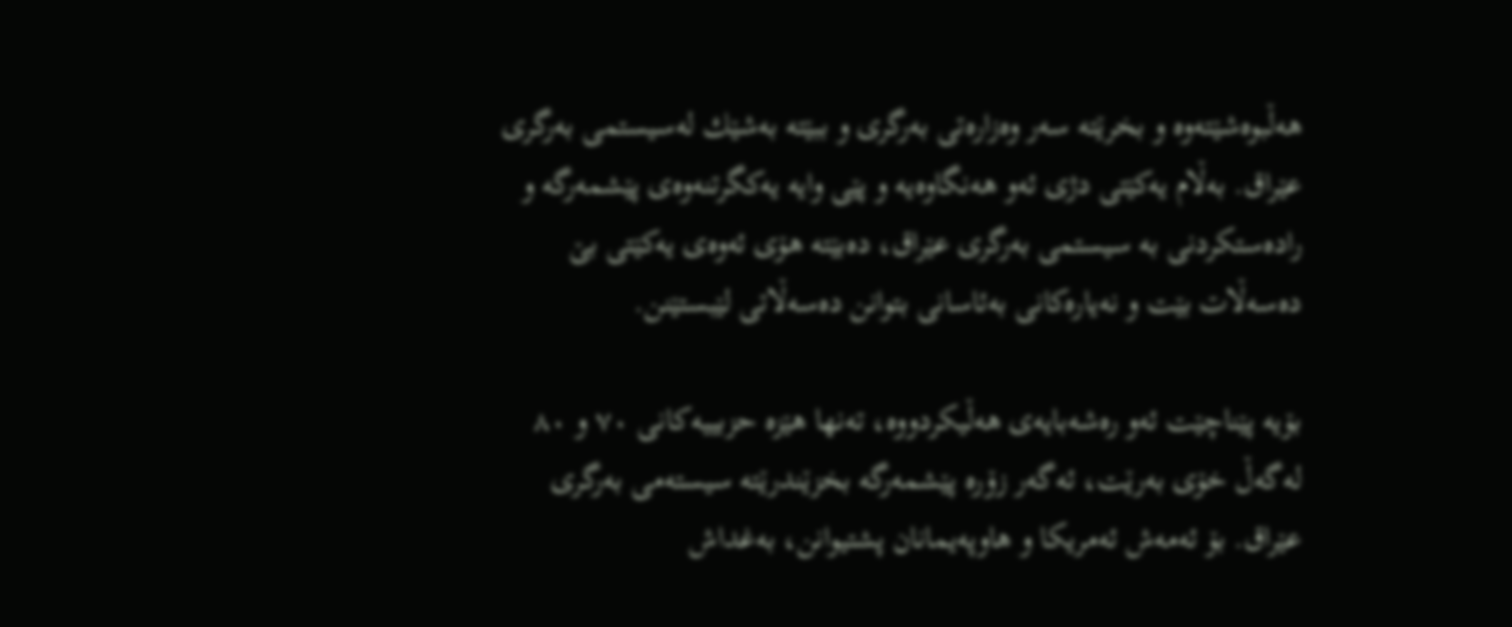هەڵبوەشێتەوە و بخرێتە سەر وەزارەتی بەرگری و ببێتە بەشێك لەسیستمی بەرگری عێراق. بەڵام یەكێتی دژی ئەو هەنگاوەیە و پێی وایە یەكگرتنەوەی پێشمەرگە و رادەستكردنی بە سیستمی بەرگری عێراق، دەبێتە هۆی ئەوەی یەكێتی بێ دەسەڵات بێت و نەیارەكانی بەئاسانی بتوانن دەسەڵاتی لێبستێنن.

بۆیه‌ پێناچێت ئه‌و رەشەبایه‌ى هه‌ڵیكردووه‌، ته‌نها هێزه‌ حزبییه‌كانى ٧٠ و ٨٠ له‌گه‌ڵ خۆى به‌رێت، ئه‌گه‌ر زۆره‌ پێشمه‌رگه‌ بخزێندرێته‌ سیسته‌مى به‌رگرى عێراق. بۆ ئه‌مه‌ش ئه‌مریكا و هاوپه‌یمانان پشتیوانن، به‌غداش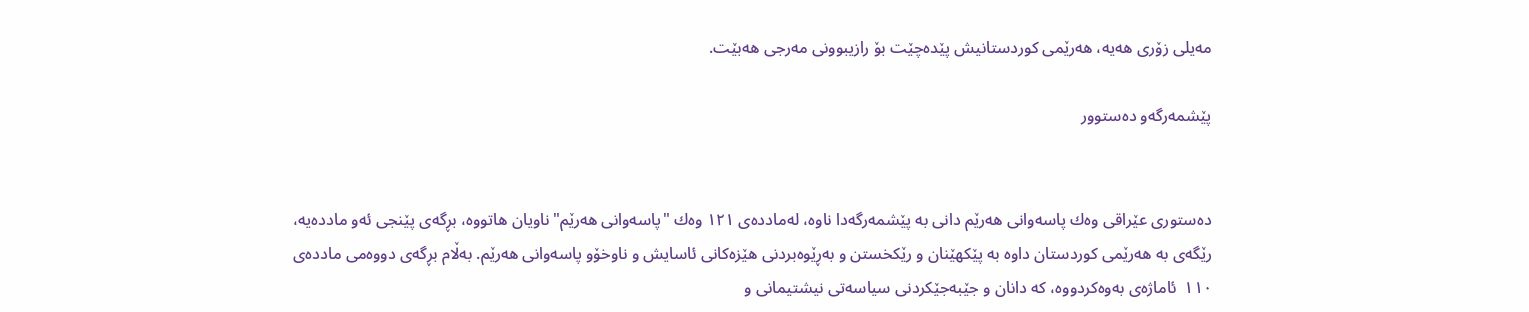مه‌یلى زۆرى هه‌یه‌، هه‌رێمى كوردستانیش پێده‌چێت بۆ رازیبوونى مه‌رجى هه‌بێت.

پێشمه‌رگه‌و ده‌ستوور


ده‌ستورى عێراقى وه‌ك پاسه‌وانى هه‌رێم دانى به‌ پێشمه‌رگه‌دا ناوه‌، له‌مادده‌ى ١٢١ وه‌ك "پاسه‌وانى هه‌رێم"ناویان هاتووه‌، بڕگه‌ى پێنجى ئه‌و مادده‌یه‌، رێگه‌ى به‌ هه‌رێمى كوردستان داوه‌ به‌ پێكهێنان و رێكخستن و به‌ڕێوه‌بردنى هێزه‌كانى ئاسایش و ناوخۆو پاسه‌وانى هه‌رێم. به‌ڵام بڕگه‌ى دووه‌مى ماددەی ١١٠  ئاماژه‌ى به‌وه‌كردووه‌، كه‌ دانان و جێبه‌جێكردنى سیاسه‌تى نیشتیمانى و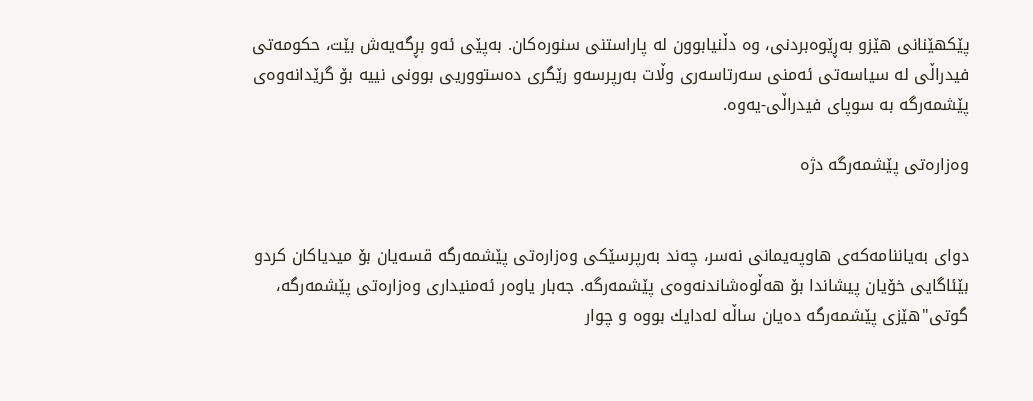پێكهێنانى هێزو به‌ڕێوه‌بردنى، وه‌ دڵنیابوون له‌ پاراستنى سنوره‌كان. به‌پێى ئه‌و بڕگه‌یه‌ش بێت، حكومه‌تى فیدراڵى له‌ سیاسه‌تى ئه‌منى سه‌رتاسه‌رى وڵات به‌رپرسه‌و رێگرى ده‌ستووریى بوونى نییه‌ بۆ گرێدانه‌وه‌ى پێشمه‌رگه‌ به‌ سوپاى فیدراڵی-یه‌وه‌.

وه‌زاره‌تى پێشمه‌رگه‌ دژه‌


دواى به‌یاننامه‌كه‌ى هاوپه‌یمانى نه‌سر، چه‌ند به‌رپرسێكى وه‌زاره‌تى پێشمه‌رگه‌ قسه‌یان بۆ میدیاكان كردو بێئاگایى خۆیان پیشاندا بۆ هه‌ڵوه‌شاندنه‌وه‌ى پێشمه‌رگه‌. جه‌بار یاوه‌ر ئه‌منیدارى وه‌زاره‌تى پێشمه‌رگه‌، گوتى"هێزى پێشمه‌رگه‌ ده‌یان ساڵه‌ له‌دایك بووه‌ و چوار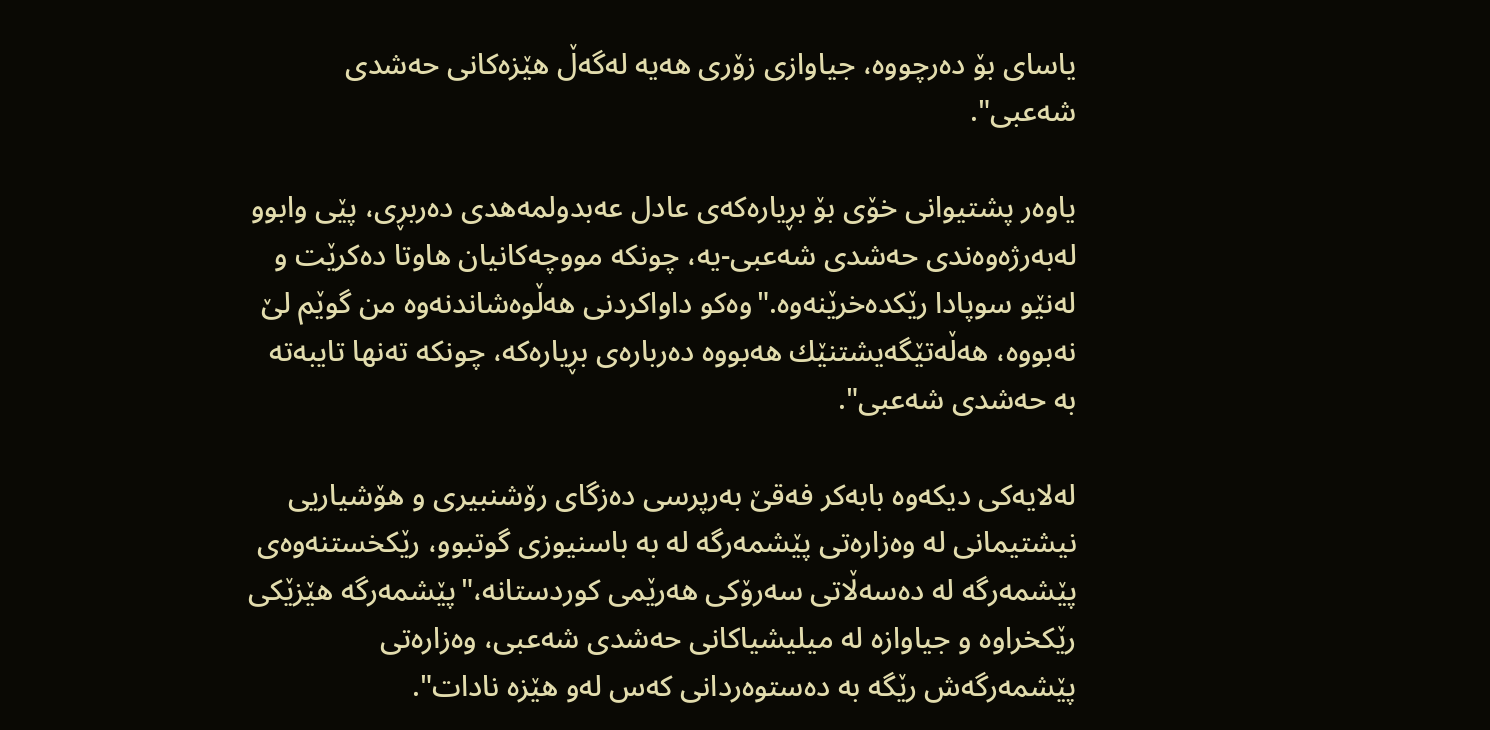یاساى بۆ ده‌رچووه‌، جیاوازى زۆرى هه‌یه‌ له‌گه‌ڵ هێزه‌كانى حه‌شدى شه‌عبى".

یاوه‌ر پشتیوانى خۆى بۆ بڕیاره‌كه‌ى عادل عه‌بدولمه‌هدى ده‌ربڕى، پێى وابوو له‌به‌رژه‌وه‌ندى حه‌شدى شه‌عبى-یه‌، چونكه‌ مووچه‌كانیان هاوتا ده‌كرێت و له‌نێو سوپادا رێكده‌خرێنه‌وه‌."وه‌كو داواكردنى هه‌ڵوه‌شاندنه‌وه‌ من گوێم لێ نه‌بووه‌، هه‌ڵه‌تێگه‌یشتنێك هه‌بووه‌ ده‌رباره‌ى بڕیاره‌كه‌، چونكه‌ ته‌نها تایبه‌ته‌ به‌ حه‌شدى شه‌عبى".

له‌لایه‌كى دیكه‌وه‌ بابەکر فەقێ بەرپرسی دەزگای رۆشنبیری و ھۆشیاریی نیشتیمانی لە وەزارەتی پێشمەرگە لە بە باسنیوزی گوتبوو، رێکخستنەوەی پێشمەرگە لە دەسەڵاتی سەرۆکی ھەرێمی کوردستانه‌،"پێشمەرگە هێزێکی رێکخراوە و جیاوازە لە میلیشیاکانی حەشدی شەعبی، وەزارەتی پێشمەرگەش رێگە بە دەستوەردانی کەس لەو هێزە نادات".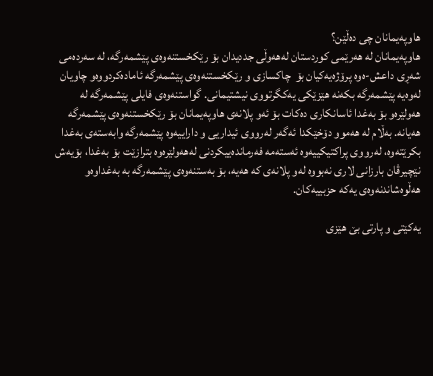هاوپه‌یمانان چى ده‌ڵێن؟
هاوپه‌یمانان له‌ هه‌رێمى كوردستان له‌هه‌وڵى جددیدان بۆ رێكخستنه‌وه‌ى پێشمه‌رگه‌، له‌ سه‌رده‌مى شه‌ڕى داعش-ه‌وه‌ پرۆژه‌یه‌كیان بۆ  چاكسازى و رێكخستنه‌وه‌ى پێشمه‌رگه‌ ئاماده‌كردووه‌و چاویان له‌وه‌یه‌ پێشمه‌رگه‌ بكه‌نه‌ هێزێكى یه‌كگرتووى نیشتیمانى. گواستنه‌وه‌ى فایلى پێشمه‌رگه‌ له‌ هه‌ولێره‌و بۆ به‌غدا ئاسانكارى ده‌كات بۆ ئه‌و پلانه‌ى هاوپه‌یمانان بۆ رێكخستنه‌وه‌ى پێشمه‌رگه‌ هه‌یانه‌. به‌ڵام له‌ هه‌موو دۆخێكدا ئه‌گه‌ر له‌رووى ئیداریى و داراییه‌وه‌ پێشمه‌رگه‌ وابه‌سته‌ى به‌غدا بكرێته‌وه‌، له‌رووى پراكتیکییه‌وه‌ ئه‌سته‌مه‌ فه‌رماندەییكردنى له‌هه‌ولێره‌وه‌ بترازێت بۆ به‌غدا، بۆیه‌ش نێچیرڤان بارزانى لارى نه‌بووه‌ له‌و پلانه‌ى كه‌ هه‌یه‌، بۆ به‌ستنه‌وه‌ى پێشمه‌رگه‌ به‌ بەغداوه‌و هه‌ڵوه‌شاندنه‌وه‌ى یه‌كه‌ حزبییه‌كان.

یه‌كێتى و پارتى بێ هێزى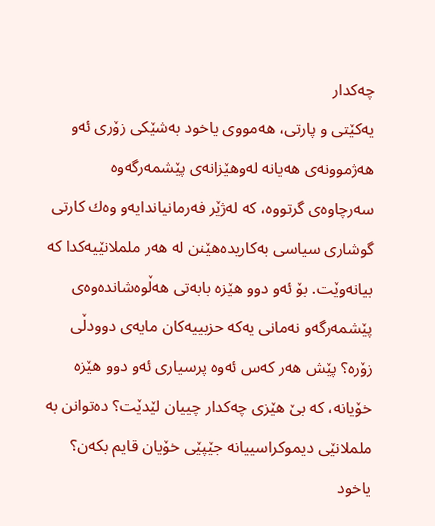چه‌كدار
یه‌كێتى و پارتى، هه‌مووى یاخود به‌شێكى زۆرى ئه‌و هه‌ژموونه‌ى هه‌یانه‌ له‌وهێزانه‌ى پێشمه‌رگه‌وه‌ سه‌رچاوه‌ى گرتووه‌، کە له‌ژێر فه‌رمانیاندایه‌و وه‌ك كارتى گوشارى سیاسى به‌كاریده‌هێنن له‌ هه‌ر ململانێیه‌كدا كه‌ بیانه‌وێت. بۆ ئه‌و دوو هێزه‌ بابه‌تى هه‌ڵوه‌شانده‌وه‌ى پێشمه‌رگه‌و نه‌مانى یه‌كه‌ حزبییه‌كان مایه‌ى دوودڵى زۆره‌؟ پێش هه‌ر كه‌س ئه‌وە پرسیارى ئه‌و دوو هێزه‌ خۆیانه‌، كه‌ بێ هێزى چه‌كدار چییان لێدێت؟ ده‌توانن به‌ ململانێى دیموكراسییانه‌ جێپێى خۆیان قایم بكه‌ن؟ یاخود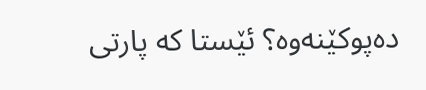ده‌پوكێنه‌وه‌؟ ئێستا كه‌ پارتى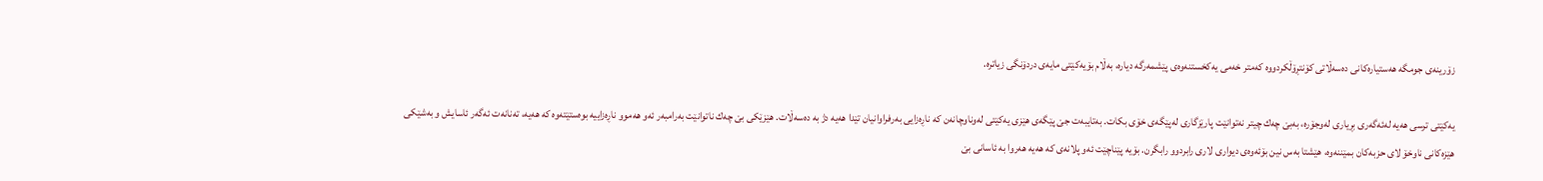زۆرینه‌ى جومگه‌ هه‌ستیاره‌كانى ده‌سه‌ڵاتى كۆنتڕۆڵكردووه‌ كه‌متر خه‌مى یه‌كخستنه‌وه‌ى پێشمه‌رگه‌ دیاره‌، به‌ڵام بۆیه‌كێتى مایه‌ى دردۆنگى زیاتره‌.

یه‌كێتى ترسى هه‌یه‌ له‌ئه‌گه‌رى بڕیارى له‌وجۆره‌، به‌بێ چه‌ك چیتر نه‌توانێت پارێزگارى له‌پێگه‌ى خۆى بكات. به‌تایبه‌ت جێ پێگه‌ى هێزى یه‌كێتى له‌وناوچانه‌ن كه‌ ناڕه‌زایى به‌رفراوانیان تێدا هه‌یه‌ دژ به‌ ده‌سه‌ڵات. هێزێكى بێ چه‌ك ناتوانێت به‌رامبه‌ر ئه‌و هه‌موو ناڕه‌زاییه‌ بوه‌ستێته‌وه‌ كه‌ هه‌یه‌، ته‌نانه‌ت ئه‌گه‌ر ئاسایش و به‌شێكى هێزه‌كانى ناوخۆ لاى حزبه‌كان بمێننه‌وه‌، هێشتا به‌س نین بۆئه‌وه‌ى دیوارى لارى رابردوو رابگرن. بۆیه‌ پێناچێت ئه‌و پلانه‌ى كه‌ هه‌یه‌ هه‌روا به‌ ئاسانى بێ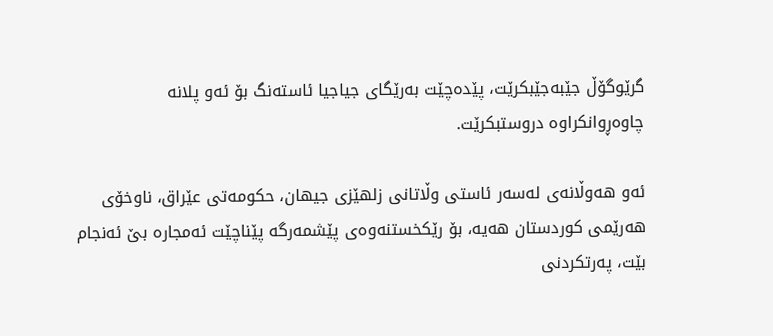گرێوگۆڵ جێبه‌جێبكرێت، پێده‌چێت به‌رێگاى جیاجیا ئاسته‌نگ بۆ ئه‌و پلانه‌ چاوه‌ڕوانكراوه‌ دروستبكرێت.

ئه‌و هه‌وڵانه‌ى له‌سه‌ر ئاستى وڵاتانى زلهێزى جیهان، حكومه‌تى عێراق، ناوخۆى هه‌رێمى كوردستان هه‌یه‌، بۆ رێكخستنه‌وه‌ى پێشمه‌رگه‌ پێناچێت ئه‌مجاره‌ بێ ئه‌نجام بێت، په‌رتكردنى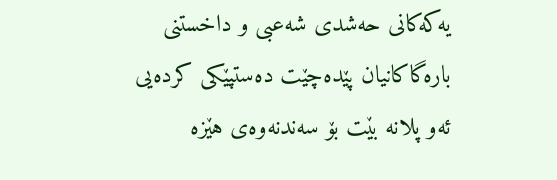یه‌كه‌كانى حه‌شدى شه‌عبى و داخستنى باره‌گاكانیان پێده‌چێت ده‌ستپێكى كرده‌یى ئه‌و پلانه‌ بێت بۆ سه‌ندنه‌وه‌ى هێزه‌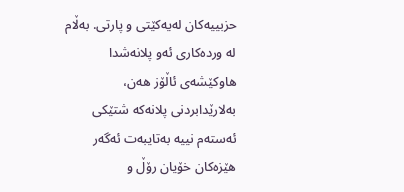حزبییه‌كان له‌یه‌كێتى و پارتى. به‌ڵام له‌ ورده‌كارى ئه‌و پلانه‌شدا هاوكێشه‌ى ئاڵۆز هه‌ن، به‌لارێدابردنى پلانه‌كه‌ شتێكى ئه‌سته‌م نییه‌ به‌تایبه‌ت ئەگەر هێزه‌كان خۆیان رۆڵ و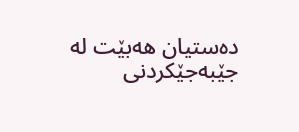ده‌ستیان هه‌بێت له‌ جێبه‌جێكردنى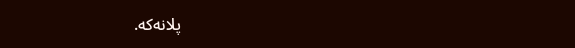پلانه‌كه‌.